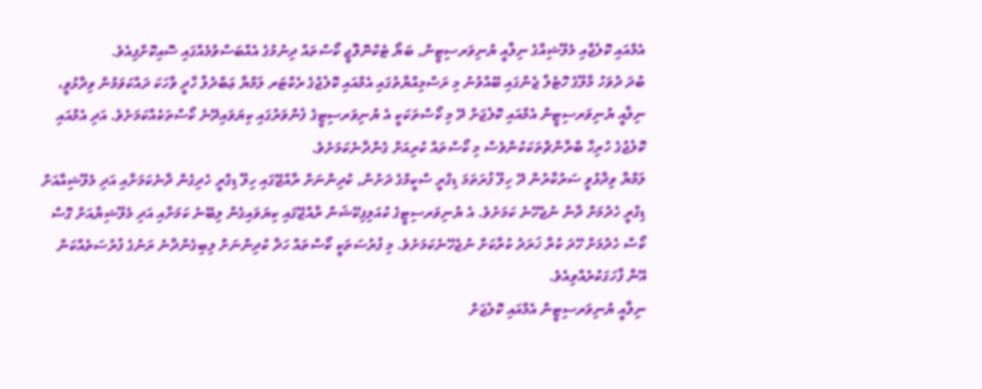އެމްއައި ކޮލެޖާއި މެލޭޝިއާގެ ނިލާއީ ޔުނިވަރސިޓީން, ބަޔޯ ޓެކްނޮލޮޖީ ކޯސްތައް ދިނުމުގެ އެއްބަސްވުމެއްގައި ސޮއިކޮށްފިއެވެ.
ބުދަ ދުވަހު މާލޭގެ ހޮޓެލް ޖެންގައި ބޭއްވުނު މި ރަސްމިއްޔާތުގައި އެމްއައި ކޮލެޖުގެ ރެކްޓަރ ލަމްޔާ ޢަބްދުލް ހާދީ ވާހަކަ ދައްކަވަމުން ވިދާޅުވީ، ނިލާއީ ޔުނިވަރސިޓީން އެމްއައި ކޮލެޖަށް ދޭ މި ކޯސްތަކަކީ އެ ޔުނިވަރސިޓީގެ ފެންވަރުގައި ކިޔަވައިދޭނެ ކޯސްތަކެއްކަމަށެވެ. އަދި އެމްއައި ކޮލެޖުގެ ހުރިހާ ބްރާންޗްތަކަކުންވެސް މި ކޯސްތައް ކުރިއަށް ގެންދާނެކަމަށެވެ.
ލަމްޔާ ވިދާޅުވީ ސަރުކާރުން ދޭ ހިލޭ ފުރަތަމަ ޑިގްރީ ސްކީމްގެ ދަށުން, ކުދިންނަށް ރާއްޖޭގައި ހިލޭ ޑިގްރީ ހެދިގެން ދާނެކަމަށާއި އަދި މެލޭޝިއާއަށް ޑިގްރީ ހެދުމަށް ދާން ނުޖެހޭނެ ކަމަށެވެ. އެ ޔުނިވަރސިޓީގެ ކުއަލިފިކޭޝަން ރާއްޖޭގައި ކިޔަވައިގެން ލިބޭނެ ކަމަށާއި އަދި މެލޭޝިޔާއަށް ގޮސް ކޯސް ހެދުމަށް ހޭދަ ކުރާ ޚަރަދު ކުރާކަށް ނުޖެހޭނެކަމަށެވެ. މި ފުރުސަތަކީ ކޯސްތައް ހަދާ ކުދިންނަށް ލިބިގެންދާނެ ރަނުގެ ފުރުސަތެއްކަން އޭނާ ފާހަގަކުރެއްވިއެވެ.
ނިލާއީ ޔުނިވަރސިޓީން އެމްއައި ކޮލެޖަށް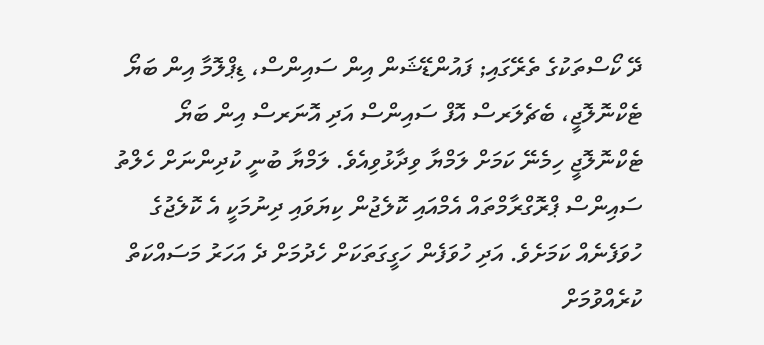ދޭ ކޯސްތަކުގެ ތެރޭގައި; ފައުންޑޭޝަން އިން ސައިންސް، ޑިޕްލޮމާ އިން ބަޔޯ ޓެކްނޮލޮޖީ، ބެޗެލަރސް އޮފް ސައިންސް އަދި އޮނަރސް އިން ބަޔޯ ޓެކްނޮލޮޖީ ހިމެނޭ ކަމަށް ލަމްޔާ ވިދާޅުވިއެވެ. ލަމްޔާ ބުނީ ކުދިންނަށް ހެލްތު ސައިންސް ޕްރޮގްރާމްތައް އެމްއައި ކޮލެޖުން ކިޔަވައި ދިނުމަކީ އެ ކޮލެޖުގެ ހުވަފެނެއް ކަމަށެވެ. އަދި ހުވަފެން ހަގީގަތަކަށް ހެދުމަށް ދެ އަހަރު މަސައްކަތް ކުރެއްވުމަށް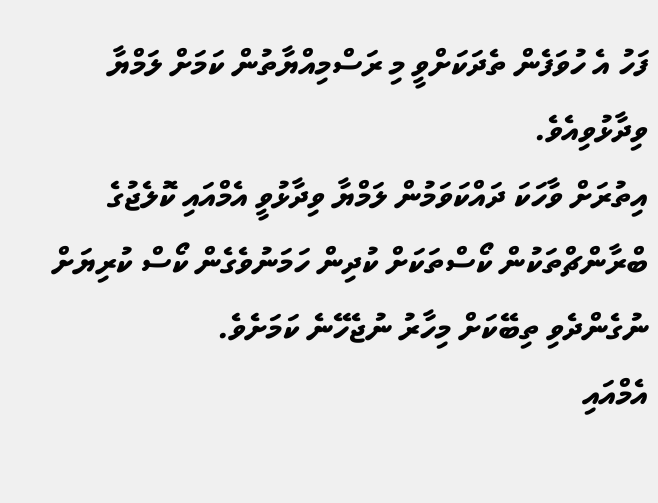ފަހު އެ ހުވަފެން ތެދަކަށްވީ މި ރަސްމިއްޔާތުން ކަމަށް ލަމްޔާ ވިދާޅުވިއެވެ.
އިތުރަށް ވާހަކަ ދައްކަވަމުން ލަމްޔާ ވިދާޅުވީ އެމްއައި ކޮލެޖުގެ ބްރާންޗްތަކުން ކޯސްތަކަށް ކުދިން ހަމަނުވެގެން ކޯސް ކުރިޔަށް ނުގެންދެވި ތިބޭކަށް މިހާރު ނުޖެހޭނެ ކަމަށެވެ.
އެމްއައި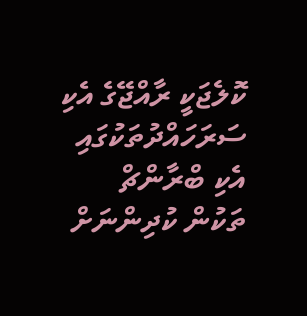ކޮލެޖަކީ ރާއްޖޭގެ އެކި ސަރަހައްދުތަކުގައި އެކި ބްރާންޗް ތަކުން ކުދިންނަށް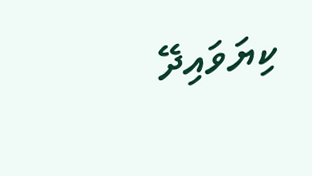ކިޔަވައިދޭ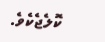ކޮލެޖެކެވެ.